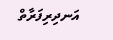އަނދިރިފަރާތް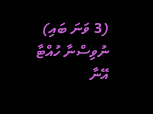(3 ވަނަ ބައި)
ނުވިސްނާ ހުއްޓާ އޭނާ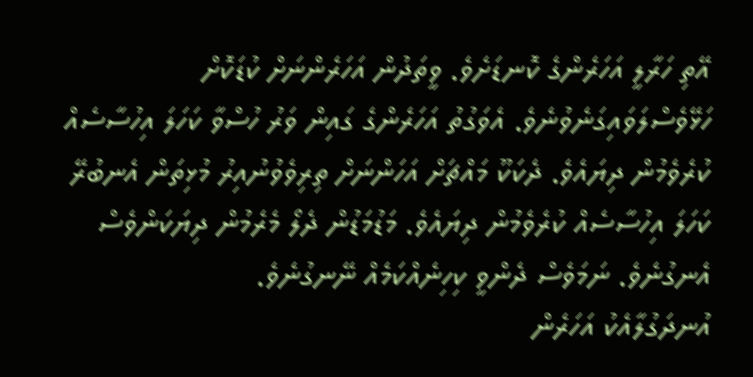އޭތި ހަރާލީ އަހަރެންގެ ކޮނޑަށެވެ. ވީތަދުން އަހަރެންނަށް ކުޑަކޮށް ހަޅޭވެސްލަވައިގަނެވުނެވެ. އެވަގުތު އަހަރެންގެ ގައިން ވަރު ހުސްވާ ކަހަލަ އިހުސާސެއް ކުރެވެމުން ދިޔައެވެ. ދެކަކޫ މައްޗަށް އަހަންނަށް ތިރިވެވުނުއިރު މުޅިތަން އެނބުރޭ ކަހަލަ އިހުސާސެއް ކުރެވެމުން ދިޔައެވެ. މަޑުމަޑުން ދެލޯ މެރެމުން ދިޔަކަންވެސް އެނގުނެވެ. ނަމަވެސް ދެންވީ ކިހިނެއްކަމެއް ނޭނގުނެވެ.
އުނދަގުލާއެކު އަހަރެން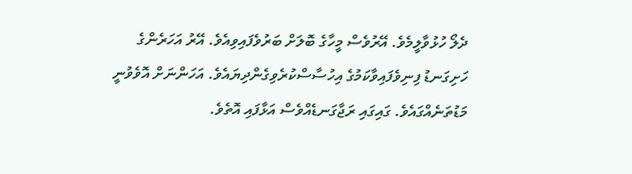ދެލޯ ހުޅުވާލީމެވެ. އޭރުވެސް މީހާގެ ބޮލަށް ބަރުވެފައިވިއެވެ. އޭރު އަހަރެންގެ ހަށިގަނޑު ފިނިވެފައިވާކަމުގެ އިހުސާސްކުރެވިގެންދިޔައެވެ. އަހަންނަށް އޮވެވުނީ މަޑުތަނެއްގައެވެ. ގައިގައި ރަޖާގަނޑެއްވެސް އަޅާފައި އޮތެވެ.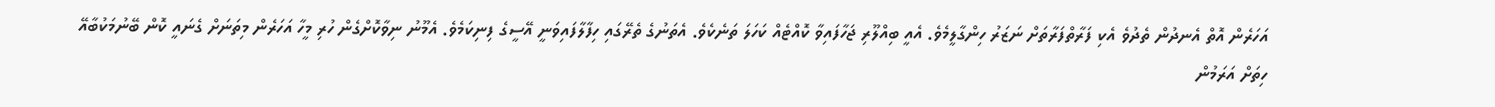އަހަރެން އޮތް އެނދުން ތެދުވެ އެކި ފަރާތްފަރާތަށް ނަޒަރު ހިންގާލީމެވެ. އެއީ ބިއްލޫރި ޖަހާފައިވާ ކޮއްޓެއް ކަހަލަ ތަނެކެވެ. އެތަނުގެ ތެރޭގައި ހިފާލާފައިވަނީ އޭސީގެ ފިނިކަމެވެ. އެމޫނު ނިވާކޮށްގެން ހުރި މީހާ އަހަރެން މިތަނަށް ގެނައީ ކޮން ބޭނުމަކުބާއޭ ހިތަށް އަރަމުން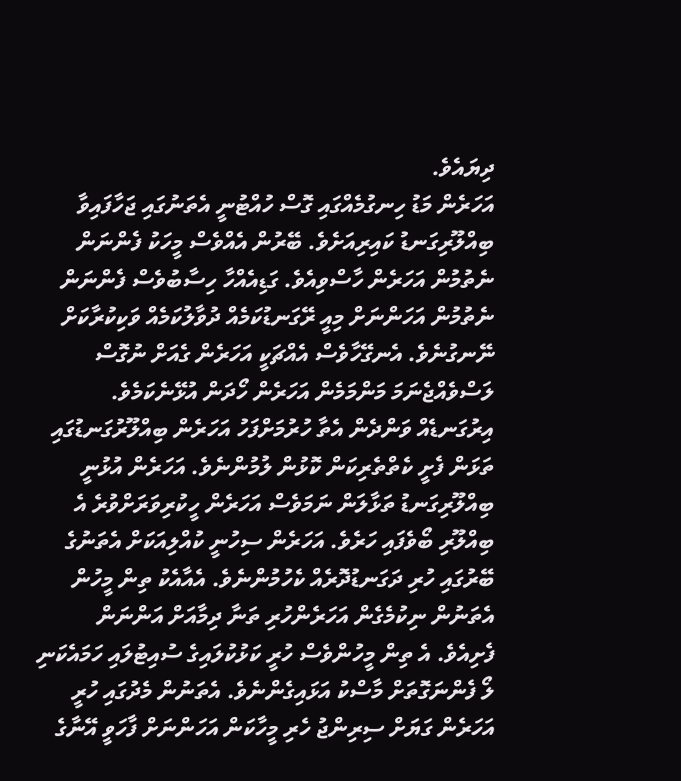ދިޔައެވެ.
އަހަރެން މަޑު ހިނގުމެއްގައި ގޮސް ހުއްޓުނީ އެތަނުގައި ޖަހާފައިވާ ބިއްލޫރިގަނޑު ކައިރިއަށެވެ. ބޭރުން އެއްވެސް މީހަކު ފެންނަން ނެތުމުން އަހަރެން ހާސްވިއެވެ. ގަޑިއެއްހާ ހިސާބުވެސް ފެންނަން ނެތުމުން އަހަންނަށް މިއީ ރޭގަނޑުކަމެއް ދުވާލުކަމެއް ވަކިކުރާކަށް ނޭނގުނެވެ. އެނގޭހާވެސް އެއްޗަކީ އަހަރެން ގެއަށް ނުގޮސް ލަސްވެއްޖެނަމަ މަންމަމެން އަހަރެން ހޯދަން އުޅޭނެކަމެވެ.
އިރުގަނޑެއް ވަންދެން އެތާ ހުރުމަށްފަހު އަހަރެން ބިއްލޫރުގަނޑުގައި ތަޅަން ފެށީ ކެތްތެރިކަން ކޮޅުން ލުމުންނެވެ. އަހަރެން އުޅުނީ ބިއްލޫރިގަނޑު ތަޅާލަން ނަމަވެސް އަހަރެން ހީކުރިވަރަށްވުރެ އެ ބިއްލޫރި ބޯވެފައި ހަރެވެ. އަހަރެން ސިހުނީ ކުއްލިއަކަށް އެތަނުގެ ބޭރުގައި ހުރި ދަގަނޑުދޮރެއް ކެހުމުންނެވެ. އެއާއެކު ތިން މީހުން އެތަނުން ނިކުމެގެން އަހަރެންހުރި ތަނާ ދިމާއަށް އަންނަން ފެށިއެވެ. އެ ތިން މީހުންވެސް ހުރީ ކަޅުކުލައިގެ ސުއިޓުލައި ހަމައެކަނި ލޯ ފެންނަގޮތަށް މާސްކު އަޅައިގެންނެވެ. އެތަނުން މެދުގައި ހުރީ އަހަރެން ގަޔަށް ސިރިންޖު ހެރި މީހާކަން އަހަންނަށް ފާހަވީ އޭނާގެ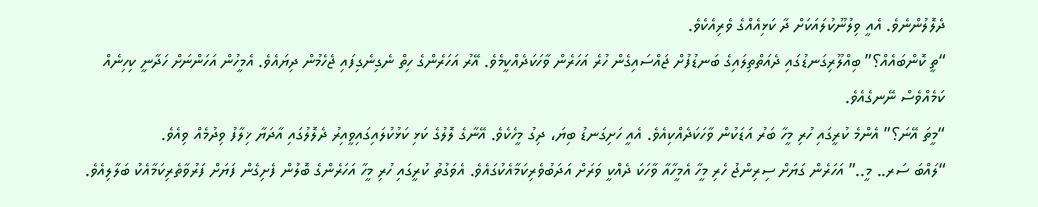ދެލޮލުންނެވެ. އެއީ ވިލުނޫކުލައަކަށް ދާ ކަޅިއެއްގެ ވެރިއެކެވެ.
“ތީ ކޮންބައެއް؟” ބިއްލޫރިގަނޑުގައި ދެއަތްތިލައިގެ ބަނޑުފުށް ޖައްސައިގެން ހުރެ އަހަރެން ވާހަކަދެއްކީމެވެ. އޭރު އަހަރެންގެ ހިތް ނެގިނެގިފައި ޖެހެމުން ދިޔައެވެ. އެމީހުން އަހަންނަށް ހަދާނީ ކިހިނެއް ކަމެއްވެސް ނޭނގެއެވެ.
“މީތަ އޭނަ؟” އެންމެ ކުރީގައި ހުރި މީހާ ބަރު އަޑަކުން ވާހަކަދެއްކިއެވެ. އެއީ ހަށިގަނޑު ބިޔަ، ދިގު މީހެކެވެ. އޭނާގެ ލޮލުގެ ކަޅި ކަޅުކުލައިގައިވީއިރު ދެލޮލުގައި އާދަޔާ ޚިލާފު ވިދުމެއް ވިއެވެ.
“ލައްބަ ސަރ.. މީ..” އަހަރެން ގަޔަށް ސިރިންޖު ހެރި މީހާ އެމީހާއާ ވާހަކަ ދެއްކީ ވަރަށް އަދަބުވެރިކަމާއެކުގައެވެ. އެވަގުތު ކުރީގައި ހުރި މީހާ އަހަރެންގެ ބޮލުން ފެށިގެން ފަޔަށް ފަރުވާތެރިކަމާއެކު ބަލާލިއެވެ.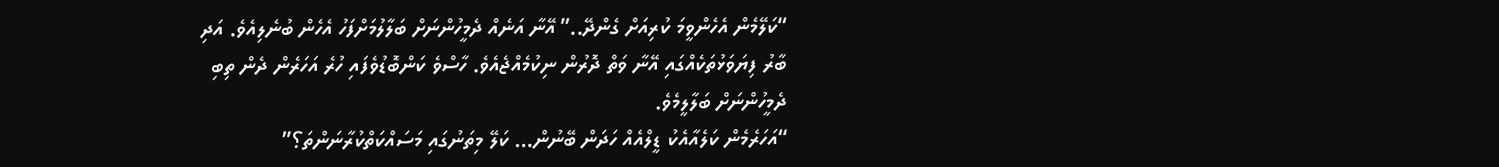“ކަލޭމެން އެހެންވީމަ ކުރިއަށް ގެންދޭ..” އޭނާ އަނެއް ދެމީހުންނަށް ބަލާލުމަށްފަހު އެހެން ބުނެލިއެވެ. އަދި ބާރު ފިޔަވަޅުތަކެއްގައި އޭނާ ވަތް ދޮރުން ނިކުމެއްޖެއެވެ. ހާސްވެ ކަންބޮޑުވެފައި ހުރެ އަހަރެން ދެން ތިބި ދެމީހުންނަށް ބަލާލީމެވެ.
“އަހަރެމެން ކަލެއާއެކު ޑީލްއެއް ހަދަން ބޭނުން… ކަލޭ މިތަނުގައި މަސައްކަތްކުރާނަންތަ؟”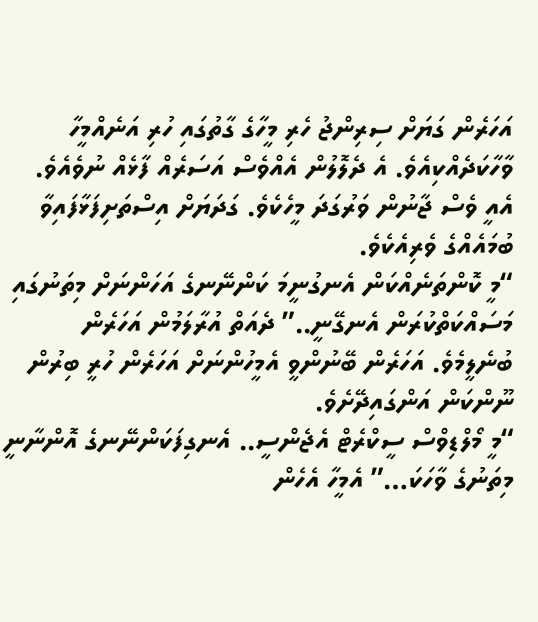އަހަރެން ގަޔަށް ސިރިންޖު ހެރި މީހާގެ ގާތުގައި ހުރި އަނެއްމީހާ ވާހާކަދެއްކިއެވެ. އެ ދެލޮލުން އެއްވެސް އަސަރެއް ފާޅެއް ނުވެއެވެ. އެއީ ވެސް ޖާނުން ވަރުގަދަ މީހެކެވެ. ގަދަޔަށް އިސްތަށިފަޅާފައިވާ ބުމައެއްގެ ވެރިއެކެވެ.
“މީ ކޮންތަނެއްކަން އެނގުނީމަ ކަންނޭނގެ އަހަންނަށް މިތަނުގައި މަސައްކަތްކުރަން އެނގޭނީ..” ދެއަތް އުރާލަމުން އަހަރެން ބުނެލީމެވެ. އަހަރެން ބޭނުންވީ އެމީހުންނަށް އަހަރެން ހުރީ ބިރުން ނޫންކަން އަންގައިދޭށެވެ.
“މީ މޯލްޑިވްސް ސީކްރެޓް އެޖެންސީ.. އެނގިފަކަންނޭނގެ އޮންނާނީ މިތަނުގެ ވާހަކަ…” އެމީހާ އެހެން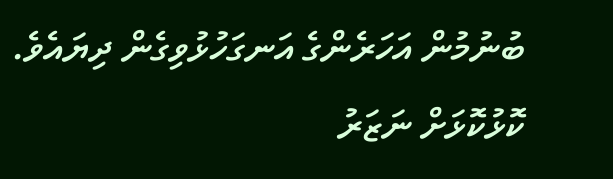ބުނުމުން އަހަރެންގެ އަނގަހުޅުވިގެން ދިޔައެވެ. ކޮޅުކޮޅަށް ނަޒަރު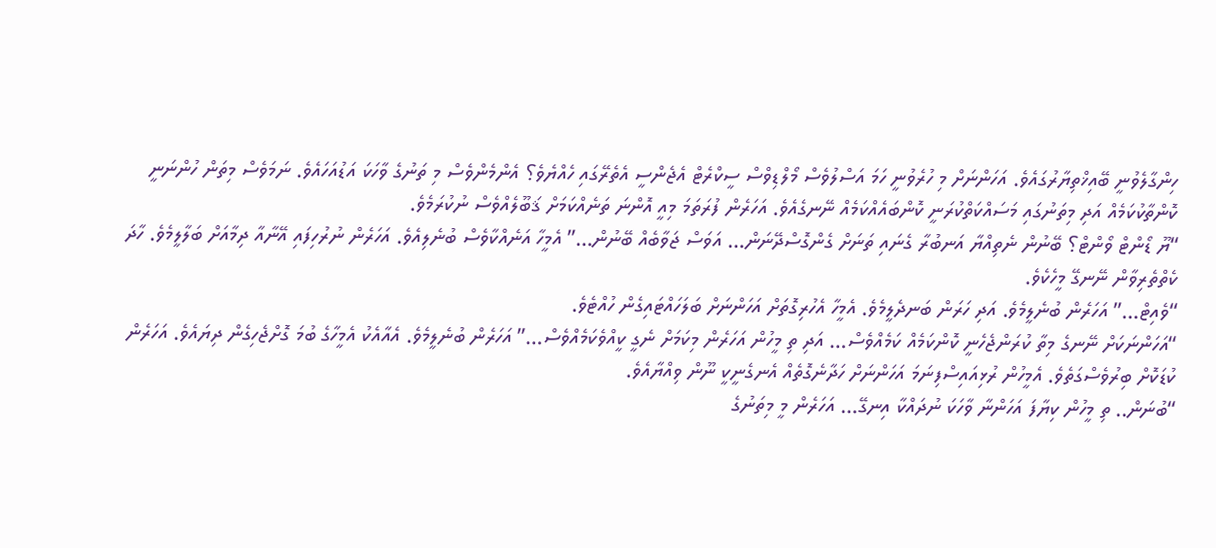ހިންގާލެވުނީ ބޭއިޚްތިޔާރުގައެވެ. އަހަންނަށް މި ހުރެވުނީ ހަމަ އަސްލުވެސް މޯލްޑިވްސް ސީކްރެޓް އެޖެންސީ އެތެރޭގައި ހެއްޔެވެ؟ އެންމެންވެސް މި ތަނުގެ ވާހަކަ އަޑުއަހައެވެ. ނަމަވެސް މިތަން ހުންނަނީ ކޮންތާކުކަމެއް އަދި މިތަނުގައި މަސައްކަތްކުރަނީ ކޮންބައެއްކަމެއް ނޭނގެއެވެ. އަހަރެން ފުރަތަމަ މިއީ އޮންނަ ތަނެއްކަމަށް ޤަބޫލެއްވެސް ނުކުރަމެވެ.
“ޔޫ ޑޯންޓް ވޯންޓް؟ ބޭނުން ނެތިއްޔާ އަނބުރާ ގެނައި ތަނަށް ގެންގޮސްދޭނަން… އަވަސް ޖަވާބެއް ބޭނުން…” އެމީހާ އަނެއްކާވެސް ބުނެލިއެވެ. އަހަރެން ނުރުހިފައި އޭނާއާ ދިމާއަށް ބަލާލީމެވެ. ހާދަ ކެތްތެރިވާން ނޭނގޭ މީހެކެވެ.
“ވެއިޓް…” އަހަރެން ބުނެލީމެވެ. އަދި ހަރަން ބަނދެލީމެވެ. އެމީހާ އެހުރިގޮތަށް އަހަންނަށް ބަލަހައްޓައިގެން ހުއްޓެވެ.
“އަހަންނަކަށް ނޭނގެ މިތާ ކުރަންޖެހެނީ ކޮންކަމެއް ކަމެއްވެސް… އަދި ތި މީހުން އަހަރެން މިކަމަށް ނެގީ ކީއްވެކަމެއްވެސް…” އަހަރެން ބުނެލީމެވެ. އެއާއެކު އެމީހާގެ ބުމަ ގޮށްޖެހިގެން ދިޔައެވެ. އަހަރެން ކުޑަކޮށް ބިރުވެސްގަތެވެ. އެމީހުން ރުޅިއައިސްފިނަމަ އަހަންނަށް ހަދާނެގޮތެއް އެނގެނީކީ ނޫން ވިއްޔާއެވެ.
“ބުނަން.. ތި މީހުން ކިޔާފަ އަހަންނާ ވާހަކަ ނުދައްކާ އިނގޭ… އަހަރެން މީ މިތަނުގެ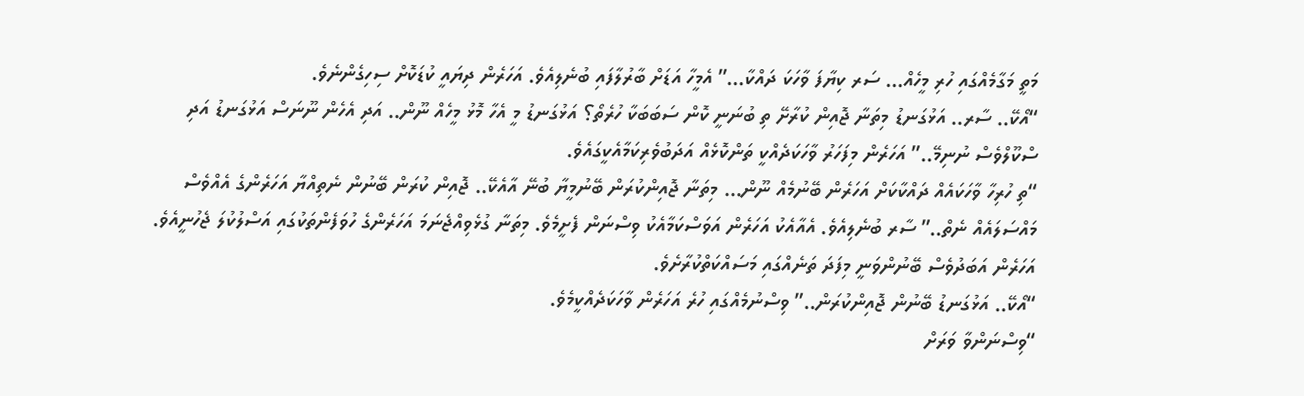މަތީ މަގާމެއްގައި ހުރި މީހެއް… ސަރ ކިޔާފަ ވާހަކަ ދައްކާ…” އެމީހާ އަޑަށް ބާރުލާފައި ބުނެލިއެވެ. އަހަރެން ދިޔައީ ކުޑަކޮށް ސިހިގެންނެވެ.
“އޯކޭ.. ސާރ.. އަޅުގަނޑު މިތަނާ ޖޮއިން ކުރާށޭ ތި ބުނަނީ ކޮން ސަބަބަކާ ހުރެތޯ؟ އަޅުގަނޑު މީ އެހާ މޮޅު މީހެއް ނޫން.. އަދި އެހެން ނޫނަސް އަޅުގަނޑު އަދި ސްކޫލްވެސް ނުނިމޭ..” އަހަރެން މިފަހަރު ވާހަކަދެއްކީ ތަންކޮޅެއް އަދަބުވެރިކަމާއެކީގައެވެ.
“ތި ހުރިހާ ވާހަކައެއް ދައްކާކަށް އަހަރެން ބޭނުމެއް ނޫން… މިތަނާ ޖޮއިންކުރަން ބޭނުމީޔާ ބުނޭ އާއެކޭ.. ޖޮއިން ކުރަން ބޭނުން ނެތިއްޔާ އަހަރެންގެ އެއްވެސް މައްސަލައެއް ނެތް..” ސާރ ބުނެލިއެވެ. އެއާއެކު އަހަރެން އަވަސްކަމާއެކު ވިސްނަން ފެށީމެވެ. މިތަނާ ގުޅެވިއްޖެނަމަ އަހަރެންގެ ހުވަފެންތަކުގައި އަސްލުކުލަ ޖެހުނީއެވެ. އަހަރެން އަބަދުވެސް ބޭނުންވަނީ މިފަދަ ތަނެއްގައި މަސައްކަތްކުރާށެވެ.
“އޯކޭ.. އަޅުގަނޑު ބޭނުން ޖޮއިންކުރަން..” ވިސްނުމެއްގައި ހުރެ އަހަރެން ވާހަކަދެއްކީމެވެ.
“ވިސްނަންވާ ވަރަށް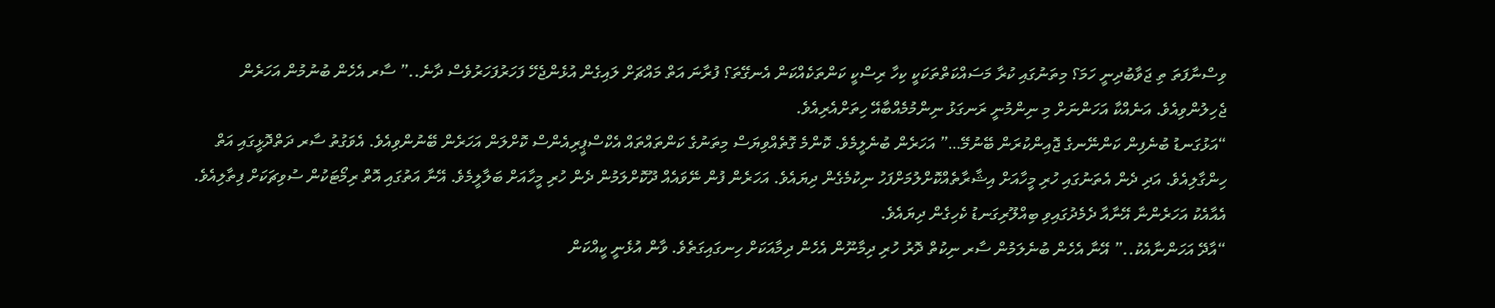ވިސްނާފަތަ ތި ޖަވާބުދިނީ ހަމަ؟ މިތަނުގައި ކުރާ މަސައްކަތްތަކަކީ ކިހާ ރިސްކީ ކަންތަކެއްކަން އެނގޭތަ؟ ފުރާނަ އަތް މައްޗަށް ލައިގެން އުޅެންޖެހޭ ފަހަރުފަހަރުވެސް ދާނެ..” ސާރ އެހެން ބުނުމުން އަހަރެން ޖެހިލުންވިއެވެ. އަނެއްކާ އަހަންނަށް މި ނިންމުނީ ރަނގަޅު ނިންމުމެއްބާއޭ ހިތަށްއެރިއެވެ.
“އަޅުގަނޑު ބުނެފިން ކަންނޭނގެ ޖޮއިންކުރަން ބޭނުމޭ…” އަހަރެން ބުނެލީމެވެ. ކޮންމެ ގޮތެއްވިޔަސް މިތަނުގެ ކަންތައްތައް އެކްސްޕީރިއެންސް ކޮށްލަން އަހަރެން ބޭނުންވިއެވެ. އެވަގުތު ސާރ ދަތްދޮޅީގައި އަތް ހިންގާލިއެވެ. އަދި ދެން އެތަނުގައި ހުރި މީހާއަށް އިޝާރާތެއްކޮށްލުމަށްފަހު ނިކުމެގެން ދިޔައެވެ. އަހަރެން ފުން ނޭވައެއް ދޫކޮށްލަމުން ދެން ހުރި މީހާއަށް ބަލާލީމެވެ. އޭނާ އަތުގައި އޮތް ރިމޯޓަކުން ސުވިޗަކަށް ފިތާލިއެވެ. އެއާއެކު އަހަރެންނާ އޭނާއާ ދެމެދުގައިވި ބިއްލޫރިގަނޑު ކެހިގެން ދިޔައެވެ.
“އާދޭ އަހަންނާއެކު..” އޭނާ އެހެން ބުނެލަމުން ސާރ ނިކުތް ދޮރު ހުރި ދިމާނޫން އެހެން ދިމާއަކަށް ހިނގައިގަތެވެ. ވާން އުޅެނީ ކީއްކަން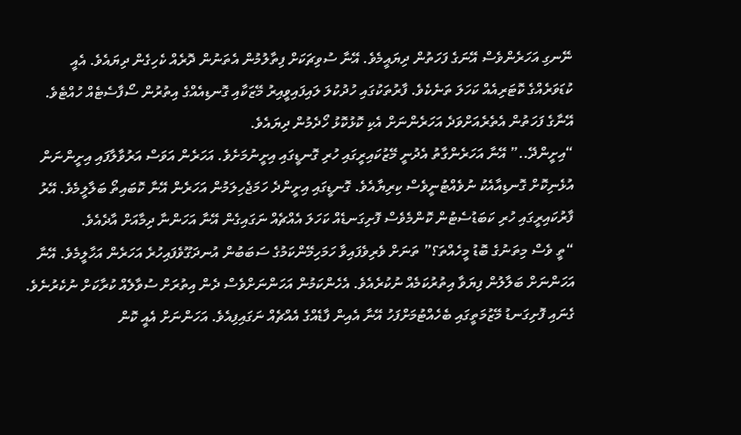ނޭނގި އަހަރެންވެސް އޭނަގެ ފަހަތުން ދިޔައީމެވެ. އޭނާ ސުވިޗަކަށް ފިތާލުމުން އެތަނުން ދޮރެއް ކެހިގެން ދިޔައެވެ. އެއީ ކުޑަވަރެއްގެ ކޮޓަރިއެއް ކަހަލަ ތަނެކެވެ. ފާރުތަކުގައި ހުދުކުލަ ލައިފައިވީއިރު މޭޒަކާއި ގޮނޑިއެއްގެ އިތުރުން ސޯފާސެޓެއް ހުއްޓެވެ. އޭނާގެ ފަހަތުން އެތެރެއަށްވަދެ އަހަރެންނަށް އެކި ކޮޅުކޮޅު ހޯދެމުން ދިޔައެވެ.
“އިށީންދޭ..” އޭނާ އަހަރެންގާތު އެދުނީ މޭޒުކައިރީގައި ހުރި ގޮނޑީގައި އިށީނުމަށެވެ. އަހަރެން އަވަސް އަރުވާލާފައި އިށީންނަން އުޅެނިކޮށް ގޮނޑިއާއެކު ނުވެއްޓުނީވެސް ކިރިޔާއެވެ. ގޮނޑީގައި އިށީންދެ ހަމަޖެހިލަމުން އަހަރެން އޭނާ ކޮބައިތޯ ބަލާލީމެވެ. އޭރު ފާރުކައިރީގައި ހުރި ކަބަޑުސެޓުން ކޮންމެވެސް ފޮށިގަނޑެއް ކަހަލަ އެއްޗެއް ނަގައިގެން އޭނާ އަހަންނާ ދިމާއަށް އާދެއެވެ.
“ތީ ވެސް މިތަނުގެ ބޮޑު މީހެއްތަ؟” ތަނަށް ވެރިވެފައިވާ ހަމަހިމޭންކަމުގެ ސަބަބުން އުނދަގޫވެފައިހުރެ އަހަރެން އަހާލީމެވެ. އޭނާ އަހަންނަށް ބަލާލުން ފިޔަވާ އިތުރުކަމެއް ނުކުރެއެވެ. އެހެންކަމުން އަހަންނަށްވެސް ދެން އިތުރަށް ސުވާލެއް ކުރާކަށް ނުކެރުނެވެ.
ގެނައި ފޮށިގަނޑު މޭޒުމަތީގައި ބެހެއްޓުމަށްފަހު އޭނާ އެއިން ފާޑެއްގެ އެއްޗެއް ނަގައިފިއެވެ. އަހަންނަށް އެއީ ކޮން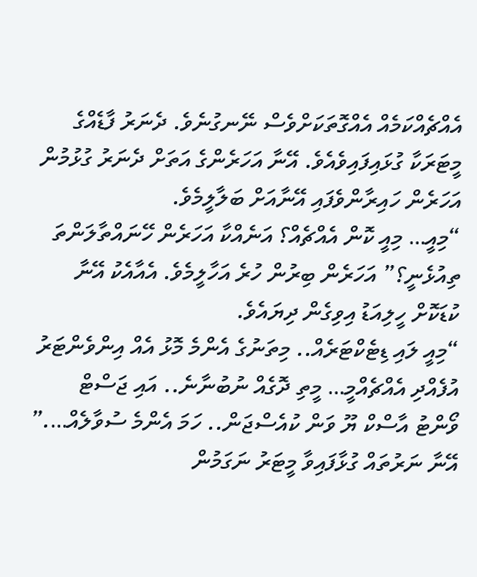އެއްޗެއްކަމެއް އެއްގޮތަކަށްވެސް ނޭނގުނެވެ. ދެނަރު ފާޑެއްގެ މީޓަރަކާ ގުޅައިފައިވެއެވެ. އޭނާ އަހަރެންގެ އަތަށް ދެނަރު ގުޅުމުން އަހަރެން ހައިރާންވެފައި އޭނާއަށް ބަލާލީމެވެ.
“މިއީ… މިއީ ކޮން އެއްޗެއް؟ އަނެއްކާ އަހަރެން ހޭނައްތާލަންތަ ތިއުޅެނީ؟” އަހަރެން ބިރުން ހުރެ އަހާލީމެވެ. އެއާއެކު އޭނާ ކުޑަކޮށް ހީލިއަޑު އިވިގެން ދިޔައެވެ.
“މިއީ ލައި ޑިޓެކްޓަރެއް.. މިތަނުގެ އެންމެ މޮޅު އެއް އިންވެންޓަރު އުފެއްދި އެއްޗެއްމީ… މީތި ދޮގެއް ނުބުނާނެ.. އައި ޖަސްޓް ވޯންޓު އާސްކް ޔޫ ވަން ކުއެސްޖަން.. ހަމަ އެންމެ ސުވާލެއް….” އޭނާ ނަރުތައް ގުޅާފައިވާ މީޓަރު ނަގަމުން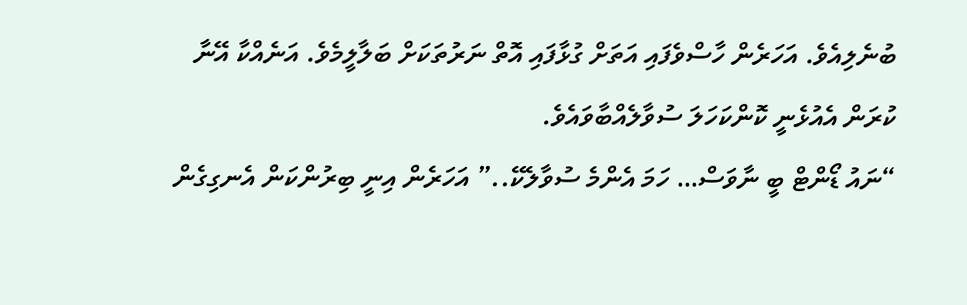ބުނެލިއެވެ. އަހަރެން ހާސްވެފައި އަތަށް ގުޅާފައި އޮތް ނަރުތަކަށް ބަލާލީމެވެ. އަނެއްކާ އޭނާ ކުރަން އެއުޅެނީ ކޮންކަހަލަ ސުވާލެއްބާވައެވެ.
“ނައު ޑޯންޓް ބީ ނާވަސް… ހަމަ އެންމެ ސުވާލެކޭ..” އަހަރެން އިނީ ބިރުންކަން އެނގިގެން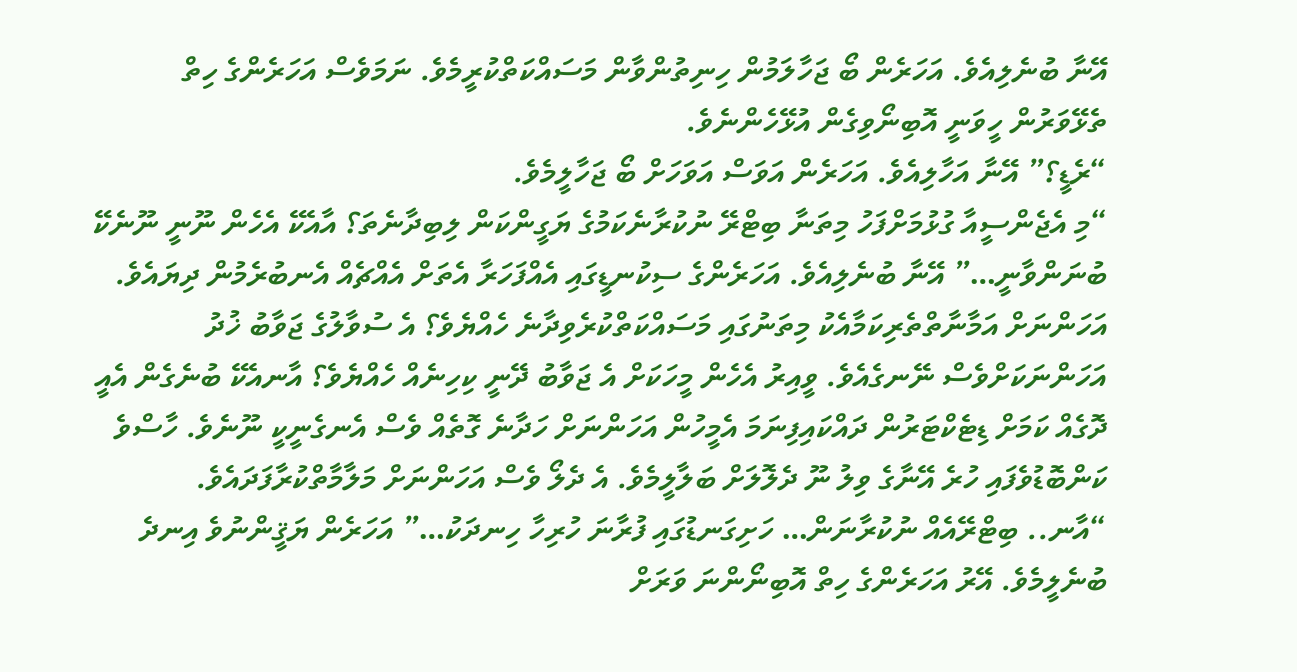އޭނާ ބުނެލިއެވެ. އަހަރެން ބޯ ޖަހާލަމުން ހިނިތުންވާން މަސައްކަތްކުރީމެވެ. ނަމަވެސް އަހަރެންގެ ހިތް ތެޅޭވަރުން ހީވަނީ އޮބިނޯވިގެން އުޅޭހެންނެވެ.
“ރެޑީ؟” އޭނާ އަހާލިއެވެ. އަހަރެން އަވަސް އަވަހަށް ބޯ ޖަހާލީމެވެ.
“މި އެޖެންސީއާ ގުޅުމަށްފަހު މިތަނާ ބިޓްރޭ ނުކުރާނެކަމުގެ ޔަގީންކަން ލިބިދާނެތަ؟ އާއެކޭ އެހެން ނޫނީ ނޫނެކޭ ބުނަންވާނީ…” އޭނާ ބުނެލިއެވެ. އަހަރެންގެ ސިކުނޑީގައި އެއްފަހަރާ އެތަށް އެއްޗެއް އެނބުރެމުން ދިޔައެވެ. އަހަންނަށް އަމާނާތްތެރިކަމާއެކު މިތަނުގައި މަސައްކަތްކުރެވިދާނެ ހެއްޔެވެ؟ އެ ސުވާލުގެ ޖަވާބު ޚުދު އަހަންނަކަށްވެސް ނޭނގެއެވެ. ވީއިރު އެހެން މީހަކަށް އެ ޖަވާބު ދޭނީ ކިހިނެއް ހެއްޔެވެ؟ އާނއެކޭ ބުނެގެން އެއީ ދޮގެއް ކަމަށް ޑިޓެކްޓަރުން ދައްކައިފިނަމަ އެމީހުން އަހަންނަށް ހަދާނެ ގޮތެއް ވެސް އެނގެނީކީ ނޫނެވެ. ހާސްވެ ކަންބޮޑުވެފައި ހުރެ އޭނާގެ ވިލު ނޫ ދެލޮލަށް ބަލާލީމެވެ. އެ ދެލޯ ވެސް އަހަންނަށް މަލާމާތްކުރާފަދައެވެ.
“އާނ.. ބިޓްރޭއެއް ނުކުރާނަން… ހަށިގަނޑުގައި ފުރާނަ ހުރިހާ ހިނދަކު…” އަހަރެން ޔަޤީންނުވެ އިނދެ ބުނެލީމެވެ. އޭރު އަހަރެންގެ ހިތް އޮބިނޯންނަ ވަރަށް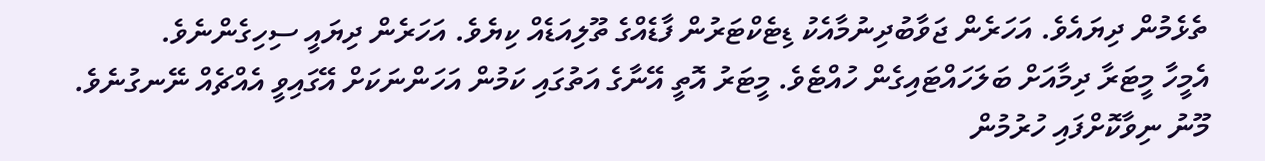ތެޅެމުން ދިޔައެވެ. އަހަރެން ޖަވާބުދިނުމާއެކު ޑިޓެކްޓަރުން ފާޑެއްގެ ތޫލިއަޑެއް ކިޔެވެ. އަހަރެން ދިޔައީ ސިހިގެންނެވެ.
އެމީހާ މީޓަރާ ދިމާއަށް ބަލަހައްޓައިގެން ހުއްޓެވެ. މީޓަރު އޮތީ އޭނާގެ އަތުގައި ކަމުން އަހަންނަކަށް އޭގައިވީ އެއްޗެއް ނޭނގުނެވެ. މޫނު ނިވާކޮށްފައި ހުރުމުން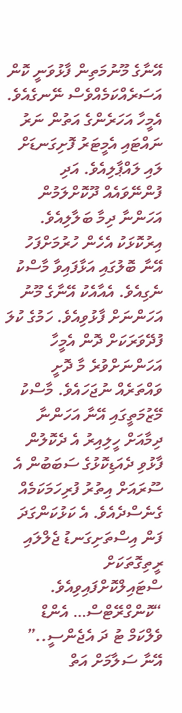އޭނާގެ މޫނުމަތިން ފާޅުވަނީ ކޮން އަސަރެއްކަމެއްވެސް ނޭނގެއެވެ. އެމީހާ އަހަރެންގެ އަތުން ނަރު ނައްޓައި އެމީޓަރު ފޮށިގަނޑަށް ލައި ލައްޕާލިއެވެ. އަދި ފުންނޭވައެއް ދޫކޮށްލަމުން އަހަންނާ ދިމާ ބަލާލިއެވެ.
އިރުކޮޅަކު އެހެން ހުރުމަށްފަހު އޭނާ ބޮލުގައި އަޅާފައިވާ މާސްކު ނެގިއެވެ. އެއާއެކު އޭނާގެ މޫނު އަހަންނަށް ފާޅުވިއެވެ. ހަމުގެ ކުލަ ފުދޭވަރަކަށް ދޮން އެމީހާ އަހަންނަށްވުރެ މާ ދޮށީ ވައްތަރެއް ނުޖަހައެވެ. މާސްކު މޭޒުމަތީގައި އޭނާ އަހަންނާ ދިމާއަށް ހީލިއިރު އެ ދެކޮލުން ފާޅުވި ދެއަޑިކޮޅުގެ ސަބަބުން އެ ސޫރައަށް އިތުރު ފުރިހަމަކަމެއް ގެނެސްދެއެވެ. އެ ކަޅުކަންގަދަ ފަން އިސްތަށިގަނޑު ޖެލްލައި ރީތިގޮތަކަށް ސްޓައިލްކޮށްފައިވިއެވެ.
“ކޮންގްރޭޓްސް… އެންޑް ވެލްކަމް ޓު ދަ އެޖެންސީ..” އޭނާ ސަލާމަށް އަތް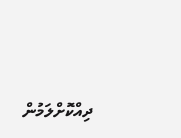ދިއްކޮށްލަމުން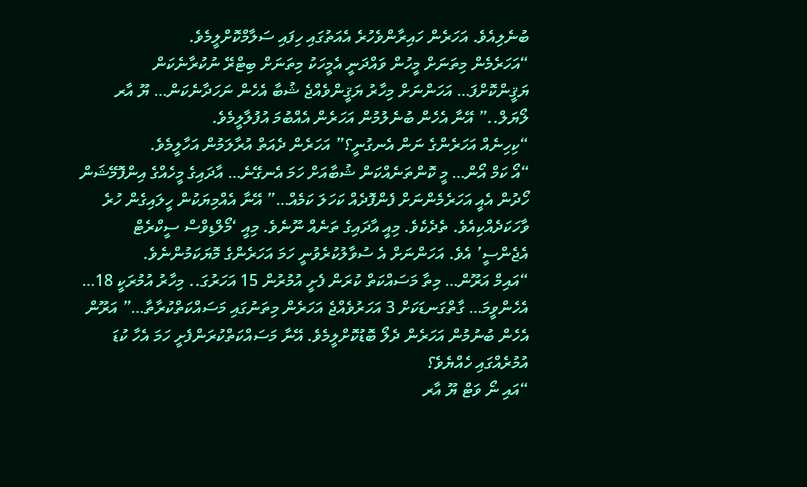ބުނެލިއެވެ. އަހަރެން ހައިރާންވެހުރެ އެއަތުގައި ހިފައި ސަލާމްކޮށްލީމެވެ.
“އަހަރެމެން މިތަނަށް މީހުން ވައްދަނީ އެމީހަކު މިތަނަށް ބިޓްރޭ ނުކުރާނެކަން ޔަޤީންކޮށްފަ… އަހަންނަށް މިހާރު ޔަޤީންވެއްޖެ ޝުބާ އެހެން ނަހަދާނެކަން… ޔޫ އާރ ލޯޔަލް..” އޭނާ އެހެން ބުނެލުމުން އަހަރެން އެއްބުމަ އުފުލާލީމެވެ.
“ކިހިނެއް އަހަރެންގެ ނަން އެނގުނީ؟” އަހަރެން ދެއަތް އުރާލަމުން އަހާލީމެވެ.
“އޯ ކަމް އޯން… މީ ކޮންތަނެއްކަން ޝުބާއަށް ހަމަ އެނގޭނެ… އާދައިގެ މީހެއްގެ އިންފޮމޭޝަން ހޯދުން އެއީ އަހަރެމެންނަށް ފެންފޮދެއް ކަހަލަ ކަމެއް…” އޭނާ އެއްމިޔަކުން ހީލައިގެން ހުރެ ވާހަކަދެއްކިއެވެ. ތެދެކެވެ. މިއީ އާދައިގެ ތަނެއް ނޫނެވެ. މިއީ ‘މޯލްޑިވްސް ސީކްރެޓް އެޖެންސީ’ އެވެ. އަހަންނަށް އެ ސުވާލުކުރެވުނީ ހަމަ އަހަރެންގެ މޮޔަކަމުންނެވެ.
“އައިމް އަރޫން… މިތާ މަސައްކަތް ކުރަން ފެށީ އުމުރުން 15 އަހަރުގަ.. މިހާރު އުމުރަކީ 18… އެހެންވީމަ… ގާތްގަނޑަކަށް 3 އަހަރުވެއްޖެ އަހަރެން މިތަނުގައި މަސައްކަތްކުރާތާ…” އަރޫން އެހެން ބުނުމުން އަހަރެން ދެލޯ ބޮޑުކޮށްލީމެވެ. އޭނާ މަސައްކަތްކުރަންފެށީ ހަމަ އެހާ ކުޑަ އުމުރެއްގައި ހެއްޔެވެ؟
“އައި ނޯ ވަޓް ޔޫ އާރ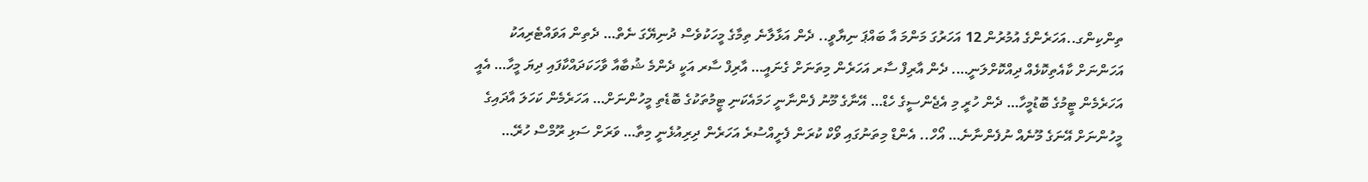ތިންކިންގ..އަހަރެންގެ އުމުރުން 12 އަހަރުގަ މަންމަ އާ ބައްޕަ ނިޔާވީ.. ދެން އަޅާލާނެ ތިމާގެ މީހަކުވެސް ދުނިޔޭގަ ނެތް… ދެތިން އަވައްޓެރިއަކު އަހަންނަށް ކާއެތިކޮޅެއް ދިއްކޮށްލަނީ…. ދެން އާރިފް ސާރ އަހަރެން މިތަނަށް ގެނައީ… އާރިފް ސާރ އަކީ ދެންމެ ޝުބާއާ ވާހަކަދައްކާފައި ދިޔަ މީހާ… އެއީ އަހަރެމެން ޓީމުގެ ބޮޑުމީހާ… ދެން ހުރީ މި އެޖެންސީގެ ހެޑް… އޭނާގެ މޫނު ފެންނާނީ ހަމައެކަނި ޓީމުތަކުގެ ބޮޑެތި މީހުންނަށް… އަހަރެމެން ކަހަލަ އާދައިގެ މީހުންނަށް އޭނަގެ މޫނެއް ނުފެންނާނެ… އޯހް.. އެންޑް މިތަނުގައި ވޯކް ކުރަން ފެށީއްސުރެ އަހަރެން ދިރިއުޅެނީ މިތާ… ވަރަށް ސަޅި ރޫމްސް ހުރޭ…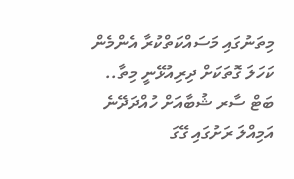މިތަނުގައި މަސައްކަތްކުރާ އެންމެން ކަހަލަ ގޮތަކަށް ދިރިއުޅޭނީ މިތާ.. ބަޓް ސާރ ޝުބާއަށް ހުއްދަދޭނެ އަމިއްލަ ރަށުގައި ގޭގަ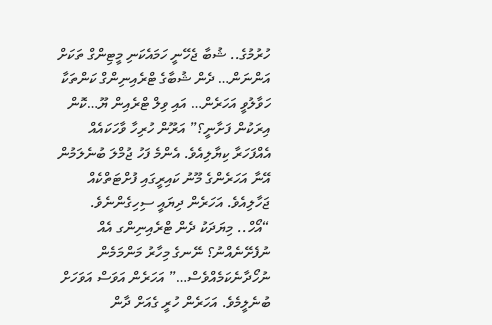ހުރުމުގެ.. ޝުބާ ޖެހޭނީ ހަމައެކަނި މީޓިންގް ތަކަށް އަންނަން… ދެން ޝުބާގެ ޓްރެއިނިންގް ކަންތަކާ ހަވާލުވީ އަހަރެން… އައި ވިލް ޓްރެއިން ޔޫ…ކޮން އިރަކުން ފަށާނީ؟” އަރޫން ހުރިހާ ވާހަކައެއް އެއްފަހަރާ ކިޔާލިއެވެ. އެންމެ ފަހު ޖުމްލަ ބުނެލަމުން އޭނާ އަހަރެންގެ މޫނު ކައިރީގައި ފުށްޓަތްކެއް ޖަހާލިއެވެ. އަހަރެން ދިޔައީ ސިހިގެންނެވެ.
“އޯހް.. މިޔަދަކު ދެން ޓްރެއިނިންގ އެއް ނުފެށޭނެއްނު؟ ނޭނގެ މިހާރު މަންމަމެން ނުހޯދާނެކަމެއްވެސް…” އަހަރެން އަވަސް އަވަހަށް ބުނެލީމެވެ. އަހަރެން ހުރީ ގެއަށް ދާން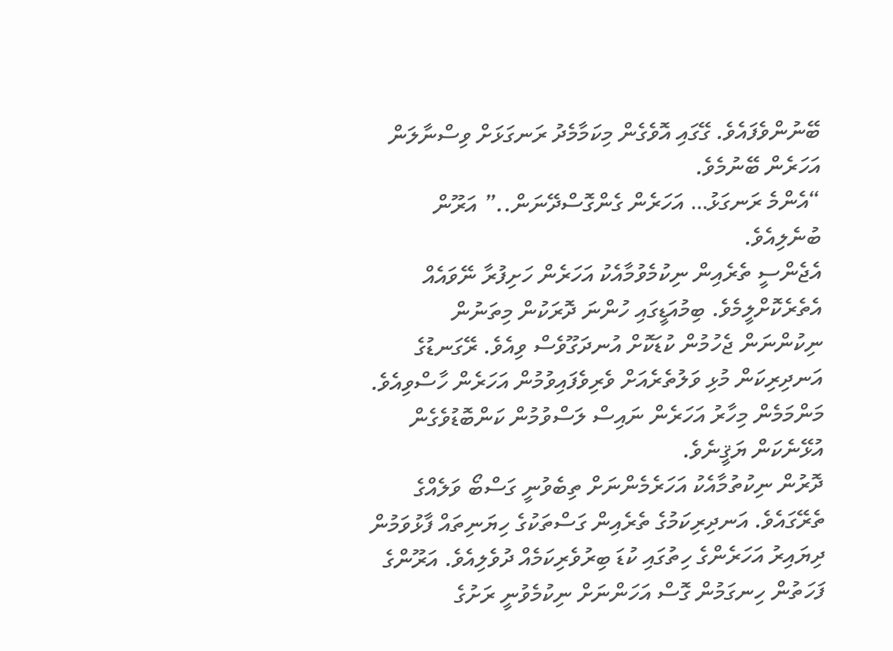ބޭނުންވެފައެވެ. ގޭގައި އޮވެގެން މިކަމާމެދު ރަނގަޅަށް ވިސްނާލަން އަހަރެން ބޭނުމެވެ.
“އެންމެ ރަނގަޅު… އަހަރެން ގެންގޮސްދޭނަން..” އަރޫން ބުނެލިއެވެ.
އެޖެންސީ ތެރެއިން ނިކުމެވުމާއެކު އަހަރެން ހަށިފުރާ ނޭވައެއް އެތެރެކޮށްލީމެވެ. ބިމުއަޑީގައި ހުންނަ ދޮރަކުން މިތަނުން ނިކުންނަން ޖެހުމުން ކުޑަކޮށް އުނދަގޫވެސް ވިއެވެ. ރޭގަނޑުގެ އަނދިރިކަން މުޅި ވަލުތެރެއަށް ވެރިވެފައިވުމުން އަހަރެން ހާސްވިއެވެ. މަންމަމެން މިހާރު އަހަރެން ނައިސް ލަސްވުމުން ކަންބޮޑުވެގެން އުޅޭނެކަން ޔަޤީނެވެ.
ދޮރުން ނިކުތުމާއެކު އަހަރެމެންނަށް ތިބެވުނީ ގަސްބޯ ވަލެއްގެ ތެރޭގައެވެ. އަނދިރިކަމުގެ ތެރެއިން ގަސްތަކުގެ ހިޔަނިތައް ފާޅުވަމުން ދިޔައިރު އަހަރެންގެ ހިތުގައި ކުޑަ ބިރުވެރިކަމެއް ދުވެލިއެވެ. އަރޫންގެ ފަހަތުން ހިނގަމުން ގޮސް އަހަންނަށް ނިކުމެވުނީ ރަށުގެ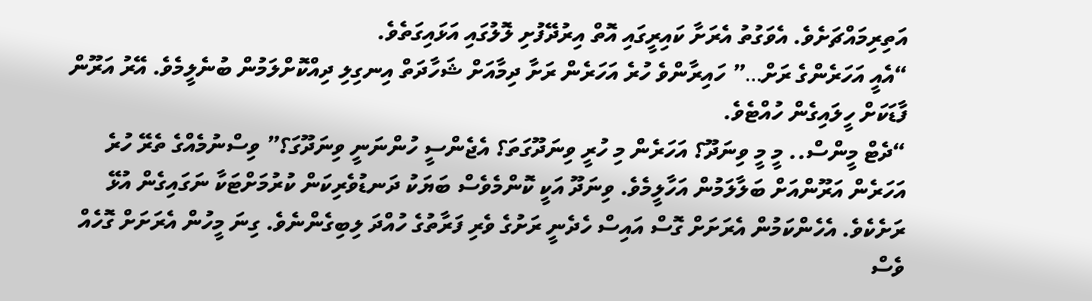އަތިރިމައްޗަށެވެ. އެވަގުތު އެރަށާ ކައިރީގައި އޮތް އިރުދޭފުށި ލޮލުގައި އަޅައިގަތެވެ.
“އެއީ އަހަރެންގެ ރަށް…” ހައިރާންވެ ހުރެ އަހަރެން ރަށާ ދިމާއަށް ޝަހާދަތް އިނގިލި ދިއްކޮށްލަމުން ބުނެލީމެވެ. އޭރު އަރޫން ފާޑަކަށް ހީލައިގެން ހުއްޓެވެ.
“ދެޓް މީންސް.. މީ މީ ވިނަދޫ؟ އަހަރެން މި ހުރީ ވިނަދޫގަތަ؟ އެޖެންސީ ހުންނަނީ ވިނަދޫގަ؟” ވިސްނުމެއްގެ ތެރޭ ހުރެ އަހަރެން އަރޫންއަށް ބަލާލަމުން އަހާލީމެވެ. ވިނަދޫ އަކީ ކޮންމެވެސް ބަޔަކު ދަނޑުވެރިކަން ކުރުމަށްޓަކާ ނަގައިގެން އުޅޭ ރަށެކެވެ. އެހެންކަމުން އެރަށަށް ގޮސް އައިސް ހެދެނީ ރަށުގެ ވެރި ފަރާތުގެ ހުއްދަ ލިބިގެންނެވެ. ގިނަ މީހުން އެރަށަށް ގޮހެއް ވެސް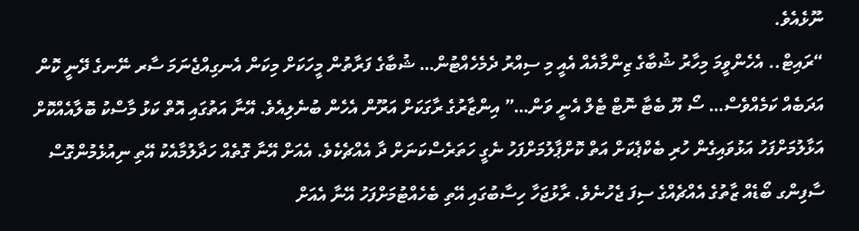ނޫޅެއެވެ.
“ރައިޓް.. އެހެންވީމަ މިހާރު ޝުބާގެ ޒިންމާއެއް އެއީ މި ސިއްރު ދެމެހެއްޓުން… ޝުބާގެ ފަރާތުން މީހަކަށް މިކަން އެނގިއްޖެނަމަ ސާރ ނޭނގެ ދޭނީ ކޮން އަދަބެއް ކަމެއްވެސް… ސޯ ޔޫ ބެޓާ ނޮޓް ޓެލް އެނީ ވަން…” އިންޒާރުގެ ރާގަކަށް އަރޫން އެހެން ބުނެލިއެވެ. އޭނާ އަތުގައި އޮތް ކަޅު މާސްކު ބޮލާއެއްކޮށް އަޅާލުމަށްފަހު އަޅުވައިގެން ހުރި ބެކްޕެކަށް އަތް ކޮށްޕާލުމަށްފަހު ނެގީ ހަތަރެސްކަނަށް ދާ އެއްޗެކެވެ. އެއަށް އޭނާ ގޮތެއް ހަދާލުމާއެކު އޭތި ނިއުޅެމުންގޮސް ސާފިންގ ބޯޑެއް ޒާތުގެ އެއްޗެއްގެ ސިފަ ޖެހުނެވެ. ރާޅުޖަހާ ހިސާބުގައި އޭތި ބެހެއްޓުމަށްފަހު އޭނާ އެއަށް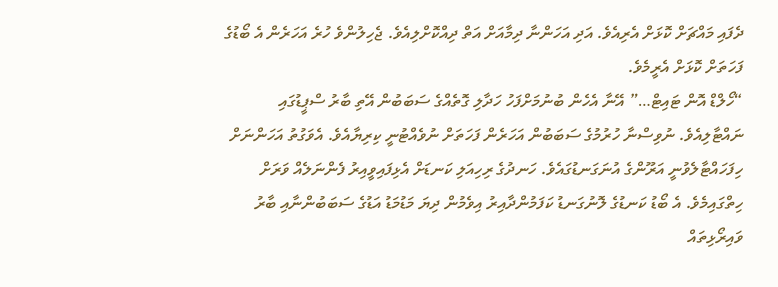ދެފައި މައްޗަށް ކޮޅަށް އެރިއެވެ. އަދި އަހަންނާ ދިމާއަށް އަތް ދިއްކޮށްލިއެވެ. ޖެހިލުންވެ ހުރެ އަހަރެން އެ ބޯޑުގެ ފަހަތަށް ކޮޅަށް އެރީމެވެ.
“ހޯލްޑް އޮން ޓައިޓް…” އޭނާ އެހެން ބުނުމަށްފަހު ހަދާލި ގޮތެއްގެ ސަބަބުން އޭތި ބާރު ސްޕީޑުގައި ނައްޓާލިއެވެ. ނުވިސްނާ ހުރުމުގެ ސަބަބުން އަހަރެން ފަހަތަށް ނުވެއްޓުނީ ކިރިޔާއެވެ. އެވަގުތު އަހަންނަށް ހިފަހައްޓާލެވުނީ އަރޫންގެ އުނަގަނޑުގައެވެ. ހަނދުގެ ރިހިއަލި ކަނޑަށް އެޅިފައިވީއިރު ފެންނަލެއް ވަރަށް ހިތްގައިމެވެ. އެ ބޯޑު ކަނޑުގެ ލޮނުގަނޑު ކަފަމުންދާއިރު އިވެމުން ދިޔަ މަޑުމަޑު އަޑުގެ ސަބަބުންނާއި ބާރު ވައިރޯޅިތައް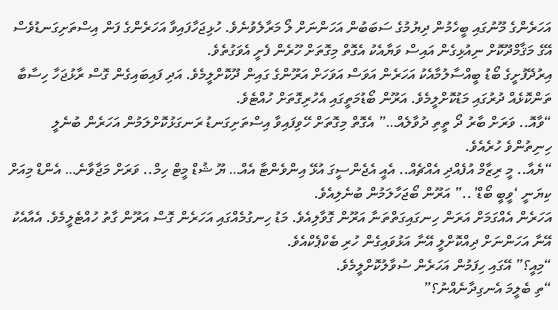އަހަރެންގެ މޫނުގައި ބީހެމުން ދިޔުމުގެ ސަބަބުން އަހަންނަށް ލޯ މަރާލެވުނެވެ. ހުޅިޖަހާފައިވާ އަހަރެންގެ ފަން އިސްތަށިގަނޑުވެސް އޭގެ މަޤާމްދޫކޮށް ނިއުޅިގެން އައިސް ވަޔާއެކު އެގޮތް މިގޮތަށް ހޫރެން ފެށީ އެވަގުތެވެ.
އިރުދޭފުށީގެ ބޯޑު ބީއްސާލުމާއެކު އަހަރެން އަވަސް އަވަހަށް އަރޫންގެ ގައިން ދޫކޮށްލީމެވެ. އަދި ފައިބައިގެން ގޮސް ރާޅުޖަހާ ހިސާބާ ތަންކޮޅެއް ދުރުގައި މަޑުކޮށްލީމެވެ. އަރޫން ބޯޑުމަތީގައި އެހުރިގޮތަށް ހުއްޓެވެ.
“ވާއޮ.. ވަރަށް ބާރު ދޯ ތީތި ދުވާލެއް…” އެގޮތް މިގޮތަށް ހޭވިފައިވާ އިސްތަށިގަނޑު ރަނގަޅުކޮށްލަމުން އަހަރެން ބުނެލީ ހިނިތުންވެ ހުރެއެވެ.
“ޔެއާ.. މީ ރިޒާމް އުފެއްދި އެއްޗެއް.. އެއީ އެޖެންސީގަ އުޅޭ އިންވެންޓާ އެއް… ޔޫ ޝުޑް މީޓް ހިމް.. ވަރަށް މަޖާވާނެ… އެންޑް މިއަށް ކިޔަނީ ‘ވީބީ ބޯޑް’..” އަރޫން ބޯޖަހާލަމުން ބުނެލިއެވެ.
އަހަރެން އެއްގަމަށް އަރަން ހިނގައިގަތްތަނާ އަރޫން ގޮވާލިއެވެ. މަޑު ހިނގުމެއްގައި އަހަރެން ގޮސް އަރޫން ގާތު ހުއްޓެލީމެވެ. އެއާއެކު އޭނާ އަހަންނަށް ދިއްކޮށްލީ އޭނާ އަޅުވައިގެން ހުރި ބެކްޕެކްއެވެ.
“މިއީ؟” އޭގައި ހިފަމުން އަހަރެން ސުވާލުކޮށްލީމެވެ.
“ތި ބެލީމަ އެނގިދާނެއްނު؟”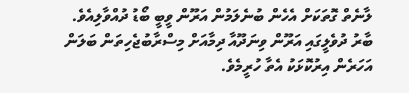ލާނެތް ގޮތަކަށް އެހެން ބުނެލަމުން އަރޫން ވީބީ ބޯޑު ދުއްވާލިއެވެ. ބާރު ދުވެލީގައި އަރޫން ވިނަދޫއާ ދިމާއަށް މިސްރާބުޖެހިތަން ބަލަން އަހަރެން އިރުކޮޅަކު އެތާ ހުރީމެވެ.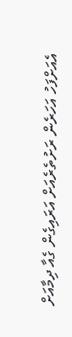އެއަށްފަހު އަހަރެން ރަށުތެރެއަށް އަރައިގެން ގެއާ ދިމާއަށް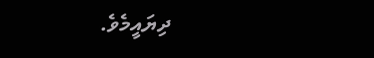ދިޔައީމެވެ.